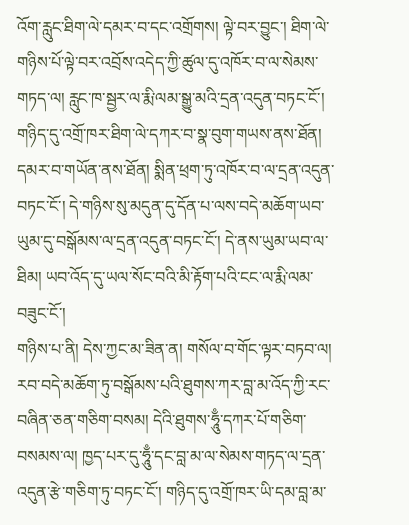འོག་རླུང་ཐིག་ལེ་དམར་བ་དང་འགྲོགས། ལྟེ་བར་བྱུང་། ཐིག་ལེ་གཉིས་པོ་ལྟེ་བར་འབྲོས་འདེད་ཀྱི་ཚུལ་དུ་འཁོར་བ་ལ་སེམས་གཏད་ལ། རླུང་ཁ་སྦྱར་ལ་རྨི་ལམ་སྒྱུ་མའི་དྲན་འདུན་བཏང་ངོ་། གཉིད་དུ་འགྲོ་ཁར་ཐིག་ལེ་དཀར་བ་སྣ་བུག་གཡས་ནས་ཐོན། དམར་བ་གཡོན་ནས་ཐོན། སྨིན་ཕྲག་ཏུ་འཁོར་བ་ལ་དྲན་འདུན་བཏང་ངོ་། དེ་གཉིས་སུ་མདུན་དུ་དོན་པ་ལས་བདེ་མཆོག་ཡབ་ཡུམ་དུ་བསྒོམས་ལ་དྲན་འདུན་བཏང་ངོ་། དེ་ནས་ཡུམ་ཡབ་ལ་ཐིམ། ཡབ་འོད་དུ་ཡལ་སོང་བའི་མི་རྟོག་པའི་ངང་ལ་རྨི་ལམ་བཟུང་ངོ་།
གཉིས་པ་ནི། དེས་ཀྱང་མ་ཟིན་ན། གསོལ་བ་གོང་ལྟར་བཏབ་ལ། རབ་བདེ་མཆོག་ཏུ་བསྒོམས་པའི་ཐུགས་ཀར་བླ་མ་འོད་ཀྱི་རང་བཞིན་ཅན་གཅིག་བསམ། དེའི་ཐུགས་ཧཱུྃ་དཀར་པོ་གཅིག་བསམས་ལ། ཁྱད་པར་དུ་ཧཱུྃ་དང་བླ་མ་ལ་སེམས་གཏད་ལ་དྲན་འདུན་རྩེ་གཅིག་ཏུ་བཏང་ངོ་། གཉིད་དུ་འགྲོ་ཁར་ཡི་དམ་བླ་མ་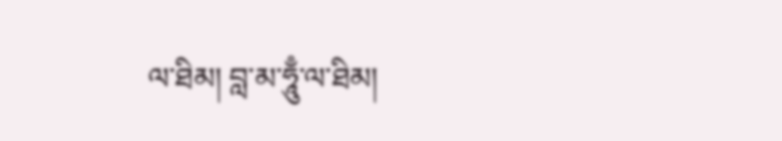ལ་ཐིམ། བླ་མ་ཧཱུྃ་ལ་ཐིམ།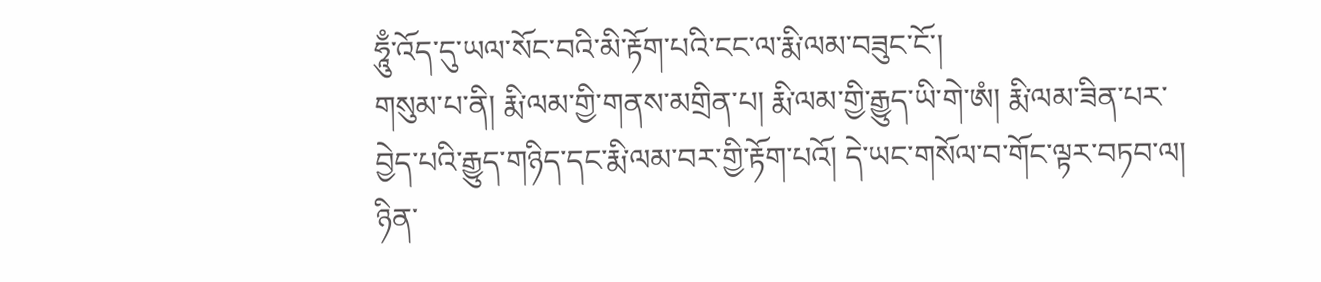ཧཱུྃ་འོད་དུ་ཡལ་སོང་བའི་མི་རྟོག་པའི་ངང་ལ་རྨི་ལམ་བཟུང་ངོ་།
གསུམ་པ་ནི། རྨི་ལམ་གྱི་གནས་མགྲིན་པ། རྨི་ལམ་གྱི་རྒྱུད་ཡི་གེ་ཨཾ། རྨི་ལམ་ཟིན་པར་བྱེད་པའི་རྒྱུད་གཉིད་དང་རྨི་ལམ་བར་གྱི་རྟོག་པའོ། དེ་ཡང་གསོལ་བ་གོང་ལྟར་བཏབ་ལ། ཉིན་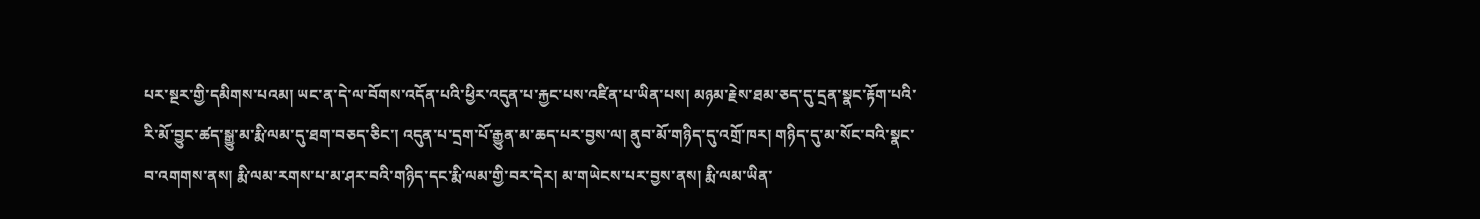པར་སྔར་གྱི་དམིགས་པའམ། ཡང་ན་དེ་ལ་བོགས་འདོན་པའི་ཕྱིར་འདུན་པ་རྐྱང་པས་འཛིན་པ་ཡིན་པས། མཉམ་རྗེས་ཐམ་ཅད་དུ་དྲན་སྣང་རྟོག་པའི་རི་མོ་བྱུང་ཚད་སྒྱུ་མ་རྨི་ལམ་དུ་ཐག་བཅད་ཅིང་། འདུན་པ་དྲག་པོ་རྒྱུན་མ་ཆད་པར་བྱས་ལ། ནུབ་མོ་གཉིད་དུ་འགྲོ་ཁར། གཉིད་དུ་མ་སོང་བའི་སྣང་བ་འགགས་ནས། རྨི་ལམ་རགས་པ་མ་ཤར་བའི་གཉིད་དང་རྨི་ལམ་གྱི་བར་དེར། མ་གཡེངས་པར་བྱས་ནས། རྨི་ལམ་ཡིན་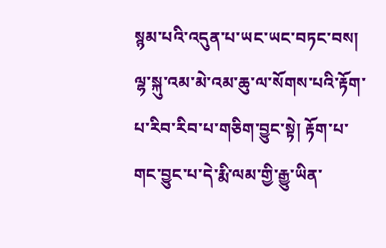སྙམ་པའི་འདུན་པ་ཡང་ཡང་བཏང་བས། ལྷ་སྐུ་འམ་མེ་འམ་ཆུ་ལ་སོགས་པའི་རྟོག་པ་རིབ་རིབ་པ་གཅིག་བྱུང་སྟེ། རྟོག་པ་གང་བྱུང་པ་དེ་རྨི་ལམ་གྱི་རྒྱུ་ཡིན་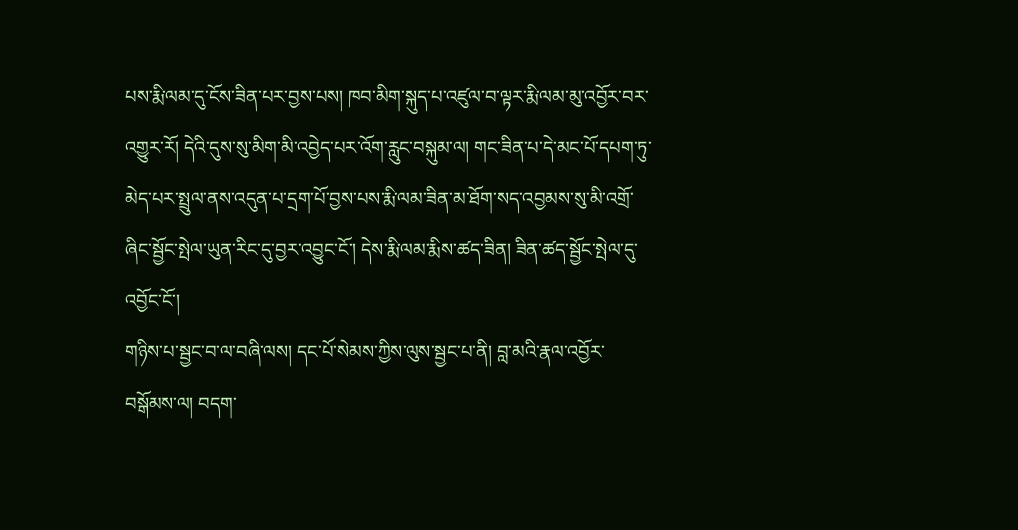པས་རྨི་ལམ་དུ་ངོས་ཟིན་པར་བྱས་པས། ཁབ་མིག་སྐུད་པ་འཛུལ་བ་ལྟར་རྨི་ལམ་མུ་འབྱོར་བར་འགྱུར་རོ། དེའི་དུས་སུ་མིག་མི་འབྱེད་པར་འོག་རླུང་བསྐུམ་ལ། གང་ཟིན་པ་དེ་མང་པོ་དཔག་ཏུ་མེད་པར་སྤྲུལ་ནས་འདུན་པ་དྲག་པོ་བྱས་པས་རྨི་ལམ་ཟིན་མ་ཐོག་སད་འབྱམས་སུ་མི་འགྲོ་ཞིང་སྦྱོང་སྤེལ་ཡུན་རིང་དུ་བྱར་འབྱུང་ངོ་། དེས་རྨི་ལམ་རྨིས་ཚད་ཟིན། ཟིན་ཚད་སྦྱོང་སྤེལ་དུ་འབྱོང་ངོ་།
གཉིས་པ་སྦྱང་བ་ལ་བཞི་ལས། དང་པོ་སེམས་ཀྱིས་ལུས་སྦྱང་པ་ནི། བླ་མའི་རྣལ་འབྱོར་བསྒོམས་ལ། བདག་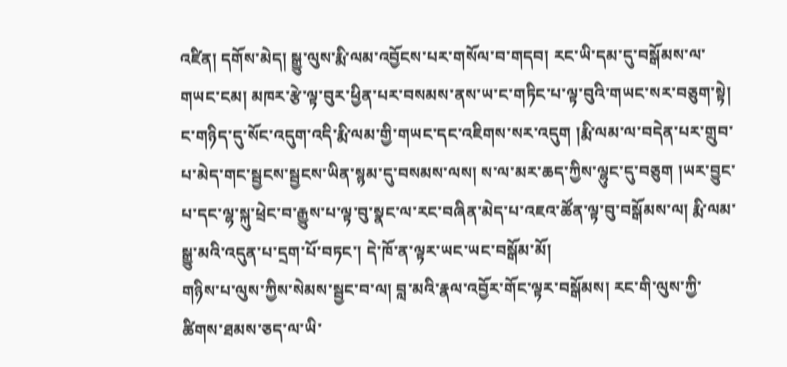འཛིན། དགོས་མེད། སྒྱུ་ལུས་རྨི་ལམ་འབྱོངས་པར་གསོལ་བ་གདབ། རང་ཡི་དམ་དུ་བསྒོམས་ལ་གཡང་ངམ། མཁར་རྩེ་ལྟ་བུར་ཕྱིན་པར་བསམས་ནས་ཡ་ང་གཏིང་པ་ལྟ་བུའི་གཡང་སར་བཅུག་སྟེ། ང་གཉིད་དུ་སོང་འདུག་འདི་རྨི་ལམ་གྱི་གཡང་དང་འཇིགས་སར་འདུག །རྨི་ལམ་ལ་བདེན་པར་གྲུབ་པ་མེད་གང་སྦྱངས་སྦྱངས་ཡིན་སྙམ་དུ་བསམས་ལས། ས་ལ་མར་ཆད་ཀྱིས་ལྷུང་དུ་བཅུག །ཡར་བྱུང་པ་དང་ལྷ་སྐུ་ཕྲེང་བ་རྒྱུས་པ་ལྟ་བུ་སྣང་ལ་རང་བཞིན་མེད་པ་འཇའ་ཚོན་ལྟ་བུ་བསྒོམས་ལ། རྨི་ལམ་སྒྱུ་མའི་འདུན་པ་དྲག་པོ་བཏང་། དེ་ཁོ་ན་ལྟར་ཡང་ཡང་བསྒོམ་མོ།
གཉིས་པ་ལུས་ཀྱིས་སེམས་སྦྱང་བ་ལ། བླ་མའི་རྣལ་འབྱོར་གོང་ལྟར་བསྒོམས། རང་གི་ལུས་ཀྱི་ཚིགས་ཐམས་ཅད་ལ་ཡི་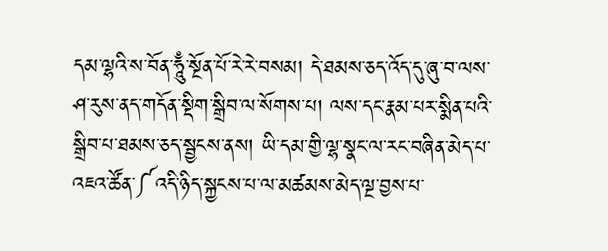དམ་ལྷའི་ས་བོན་ཧཱུྃ་སྔོན་པོ་རེ་རེ་བསམ། དེ་ཐམས་ཅད་འོད་དུ་ཞུ་བ་ལས་ཤ་རུས་ནད་གདོན་སྡིག་སྒྲིབ་ལ་སོགས་པ། ལས་དང་རྣམ་པར་སྨིན་པའི་སྒྲིབ་པ་ཐམས་ཅད་སྦྱངས་ནས། ཡི་དམ་གྱི་ལྷ་སྣང་ལ་རང་བཞིན་མེད་པ་འཇའ་ཚོན་༼འདི་ཉིད་སྐྱངས་པ་ལ་མཚམས་མེད་ལྔ་བྱས་པ་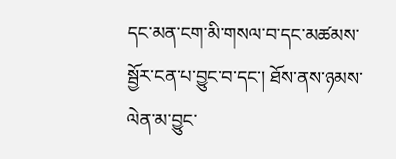དང་མན་ངག་མི་གསལ་བ་དང་མཚམས་སྦྱོར་ངན་པ་བྱུང་བ་དང་། ཐོས་ནས་ཉམས་ལེན་མ་བྱུང་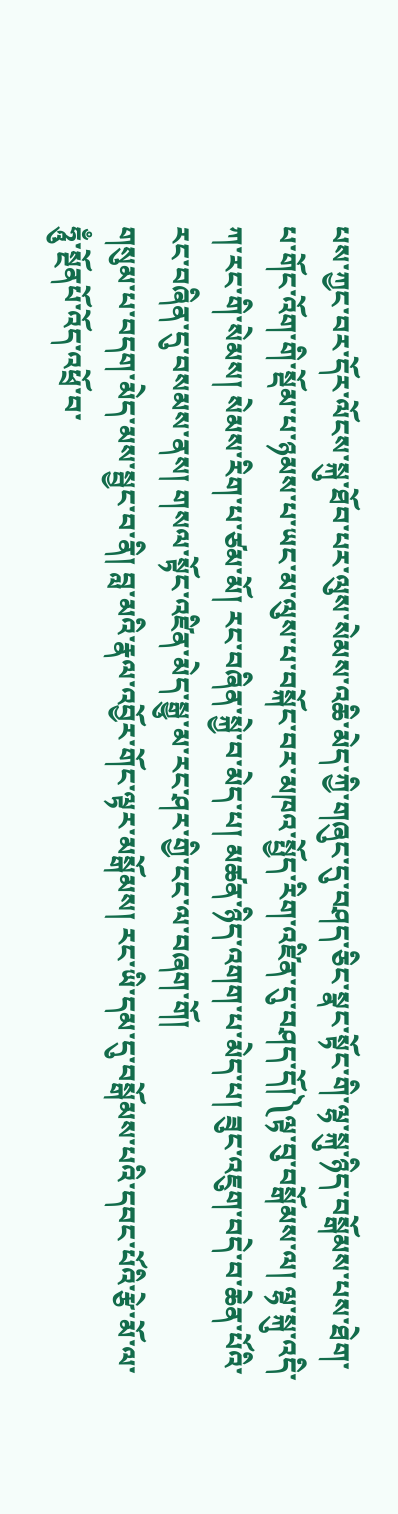པས་ཀྱང་བར་དོར་ལོངས་སྐུ་ཐོབ་པར་ལུས་སེམས་འཆི་མེད་ཀྱི་གཞུང་དུ་བཤད་ཅིང་སྣང་སྟོང་གི་ལྷ་སྐུ་ཉིད་བསྒོམས་པས་ཐེག་པ་གོང་འོག་གི་སྡོམ་པ་ཉམས་པ་ཡང་མ་ལུས་པ་བསྐོང་བར་མཁའ་སྤྱོད་རིག་འཛིན་དུ་བཤད་དོ།༽ལྟ་བུ་བསྒོམས་ལ། ལྷ་སྐུ་འདི་ཀ་རང་གི་སེམས། སེམས་རིག་པ་ཙམ་མོ། རང་བཞིན་སྐྱེ་བ་མེད་པ། མཚན་ཉིད་འགག་པ་མེད་པ། ཟུང་འཇུག་བདེ་བ་ཆེན་པོའི་རང་བཞིན་དུ་བསམས་ནས། གསལ་སྟོང་འཛིན་མེད་སྒྱུ་མ་རང་ཤར་གྱི་ངང་ལ་བཞག་གོ།
གསུམ་པ་བདག་མེད་མས་སྦྱང་བ་ནི། བླ་མའི་རྣལ་འབྱོར་གོང་ལྟར་མསྒོམས། རང་ཡི་དམ་དུ་བསྒོམས་པའི་དབང་པོའི་རྩེ་མོ་ལ་ཧཱུྃ་སྔོནཔོ་འོད་འཕྲོ་བ་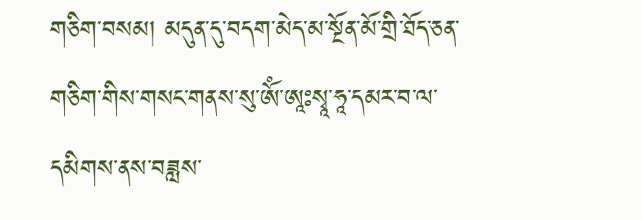གཅིག་བསམ། མདུན་དུ་བདག་མེད་མ་སྔོན་མོ་གྲི་ཐོད་ཅན་གཅིག་གིས་གསང་གནས་སུ་ཨོཾ་ཨཱཿསྭཱ་ཧཱ་དམར་བ་ལ་དམིགས་ནས་བཟླས་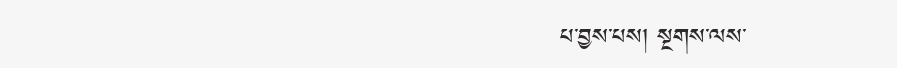པ་བྱས་པས། སྔགས་ལས་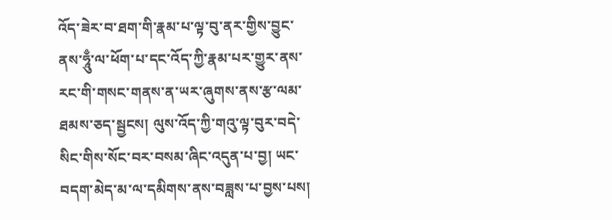འོད་ཟེར་བ་ཐག་གི་རྣམ་པ་ལྟ་བུ་ནར་གྱིས་བྱུང་ནས་ཧཱུྃ་ལ་ཕོག་པ་དང་འོད་ཀྱི་རྣམ་པར་གྱུར་ནས་རང་གི་གསང་གནས་ན་ཡར་ཞུགས་ནས་རྩ་ལམ་ཐམས་ཅད་སྦྱངས། ལུས་འོད་ཀྱི་གའུ་ལྟ་བུར་བདེ་སིང་གིས་སོང་བར་བསམ་ཞིང་འདུན་པ་བྱ། ཡང་བདག་མེད་མ་ལ་དམིགས་ནས་བཟླས་པ་བྱས་པས།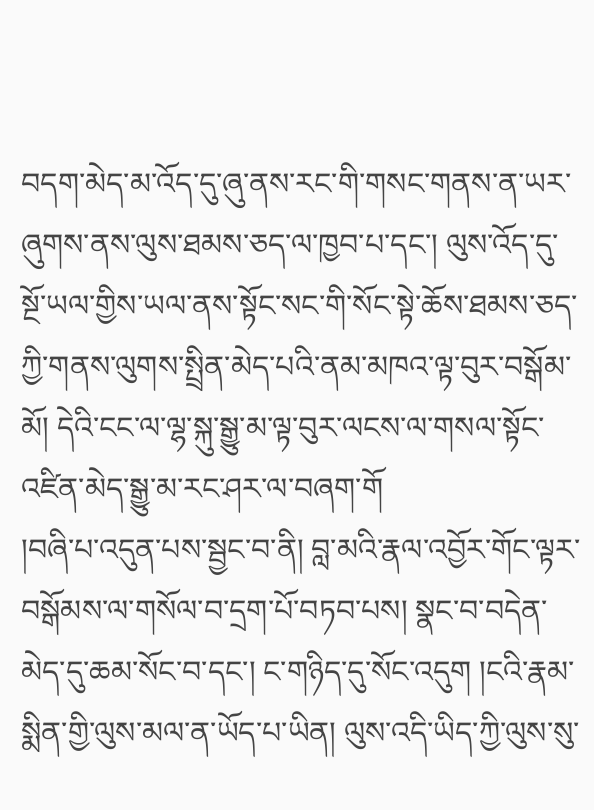བདག་མེད་མ་འོད་དུ་ཞུ་ནས་རང་གི་གསང་གནས་ན་ཡར་ཞུགས་ནས་ལུས་ཐམས་ཅད་ལ་ཁྱབ་པ་དང་། ལུས་འོད་དུ་སྔོ་ཡལ་གྱིས་ཡལ་ནས་སྟོང་སང་གི་སོང་སྟེ་ཆོས་ཐམས་ཅད་ཀྱི་གནས་ལུགས་སྤྲིན་མེད་པའི་ནམ་མཁའ་ལྟ་བུར་བསྒོམ་མོ། དེའི་ངང་ལ་ལྷ་སྐུ་སྒྱུ་མ་ལྟ་བུར་ལངས་ལ་གསལ་སྟོང་འཛིན་མེད་སྒྱུ་མ་རང་ཤར་ལ་བཞག་གོ
།བཞི་པ་འདུན་པས་སྦྱང་བ་ནི། བླ་མའི་རྣལ་འབྱོར་གོང་ལྟར་བསྒོམས་ལ་གསོལ་བ་དྲག་པོ་བཏབ་པས། སྣང་བ་བདེན་མེད་དུ་ཆམ་སོང་བ་དང་། ང་གཉིད་དུ་སོང་འདུག །ངའི་རྣམ་སྨིན་གྱི་ལུས་མལ་ན་ཡོད་པ་ཡིན། ལུས་འདི་ཡིད་ཀྱི་ལུས་སུ་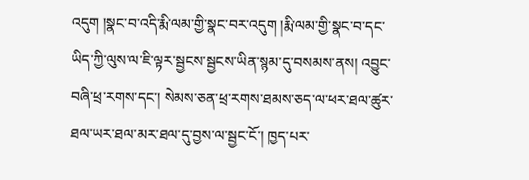འདུག །སྣང་བ་འདི་རྨི་ལམ་གྱི་སྣང་བར་འདུག །རྨི་ལམ་གྱི་སྣང་བ་དང་ཡིད་ཀྱི་ལུས་ལ་ཇི་ལྟར་སྦྱངས་སྦྱངས་ཡིན་སྙམ་དུ་བསམས་ནས། འབྱུང་བཞི་ཕྲ་རགས་དང་། སེམས་ཅན་ཕྲ་རགས་ཐམས་ཅད་ལ་ཕར་ཐལ་ཚུར་ཐལ་ཡར་ཐལ་མར་ཐལ་དུ་བྱས་ལ་སྦྱང་ངོ་། ཁྱད་པར་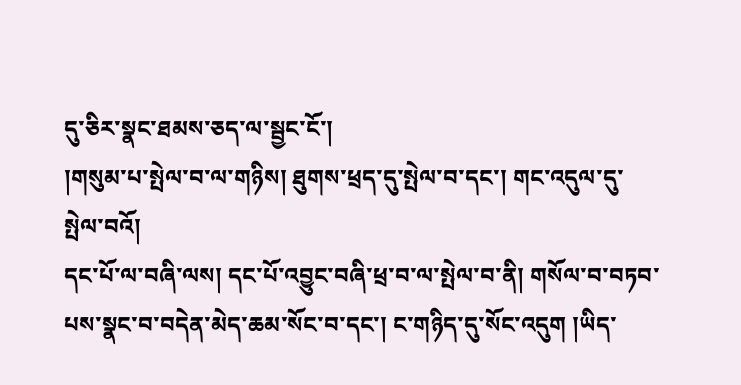དུ་ཅིར་སྣང་ཐམས་ཅད་ལ་སྦྱང་ངོ་།
།གསུམ་པ་སྤེལ་བ་ལ་གཉིས། ཐུགས་ཕྲད་དུ་སྤེལ་བ་དང་། གང་འདུལ་དུ་སྤེལ་བའོ།
དང་པོ་ལ་བཞི་ལས། དང་པོ་འབྱུང་བཞི་ཕྲ་བ་ལ་སྤེལ་བ་ནི། གསོལ་བ་བཏབ་པས་སྣང་བ་བདེན་མེད་ཆམ་སོང་བ་དང་། ང་གཉིད་དུ་སོང་འདུག །ཡིད་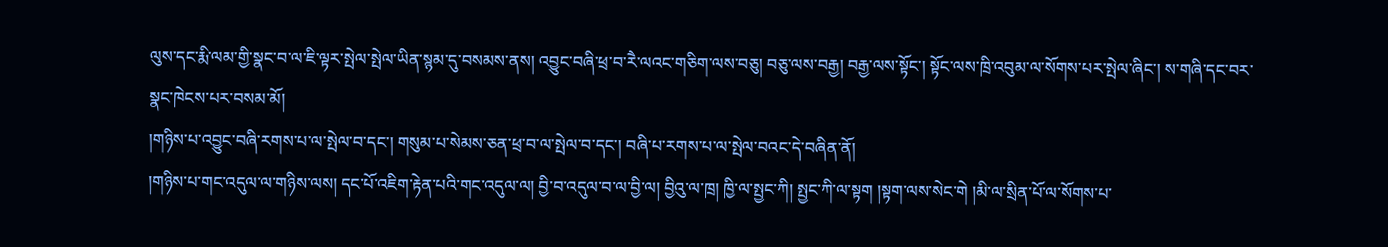ལུས་དང་རྨི་ལམ་གྱི་སྣང་བ་ལ་ཇི་ལྟར་སྤེལ་སྤེལ་ཡིན་སྙམ་དུ་བསམས་ནས། འབྱུང་བཞི་ཕྲ་བ་རཻ་ལའང་གཅིག་ལས་བཅུ། བཅུ་ལས་བརྒྱ། བརྒྱ་ལས་སྟོང་། སྟོང་ལས་ཁྲི་འབུམ་ལ་སོགས་པར་སྤེལ་ཞིང་། ས་གཞི་དང་བར་སྣང་ཁེངས་པར་བསམ་མོ།
།གཉིས་པ་འབྱུང་བཞི་རགས་པ་ལ་སྤེལ་བ་དང་། གསུམ་པ་སེམས་ཅན་ཕྲ་བ་ལ་སྤེལ་བ་དང་། བཞི་པ་རགས་པ་ལ་སྤེལ་བའང་དེ་བཞིན་ནོ།
།གཉིས་པ་གང་འདུལ་ལ་གཉིས་ལས། དང་པོ་འཇིག་རྟེན་པའི་གང་འདུལ་ལ། བྱི་བ་འདུལ་བ་ལ་བྱི་ལ། བྱིའུ་ལ་ཁྲ། ཁྱི་ལ་སྤྱང་ཀི། སྤྱང་ཀི་ལ་སྟག །སྟག་ལས་སེང་གེ །མི་ལ་སྲིན་པོ་ལ་སོགས་པ་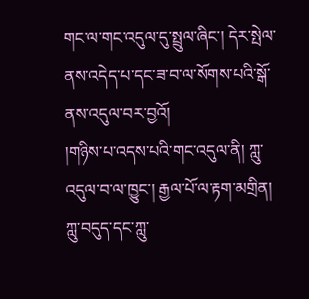གང་ལ་གང་འདུལ་དུ་སྤྲུལ་ཞིང་། དེར་སྤེལ་ནས་འདེད་པ་དང་ཟ་བ་ལ་སོགས་པའི་སྒོ་ནས་འདུལ་བར་བྱའོ།
།གཉིས་པ་འདས་པའི་གང་འདུལ་ནི། ཀླུ་འདུལ་བ་ལ་ཁྱུང་། རྒྱལ་པོ་ལ་རྟག་མགྲིན། ཀླུ་བདུད་དང་ཀླུ་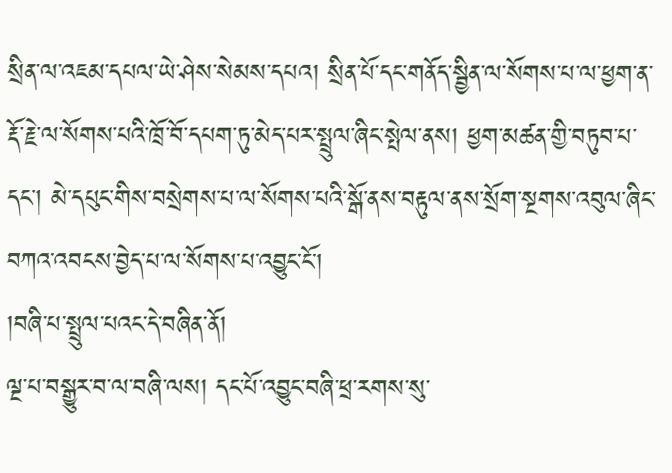སྲིན་ལ་འཇམ་དཔལ་ཡེ་ཤེས་སེམས་དཔའ། སྲིན་པོ་དང་གནོད་སྦྱིན་ལ་སོགས་པ་ལ་ཕྱག་ན་རྡོ་རྗེ་ལ་སོགས་པའི་ཁྲོ་བོ་དཔག་ཏུ་མེད་པར་སྤྲུལ་ཞིང་སྤེལ་ནས། ཕྱག་མཚན་གྱི་བཏུབ་པ་དང་། མེ་དཔུང་གིས་བསྲེགས་པ་ལ་སོགས་པའི་སྒོ་ནས་བརྟུལ་ནས་སྲོག་སྔགས་འབུལ་ཞིང་བཀའ་འབངས་བྱེད་པ་ལ་སོགས་པ་འབྱུང་ངོ་།
།བཞི་པ་སྤྲུལ་པའང་དེ་བཞིན་ནོ།
ལྔ་པ་བསྒྱུར་བ་ལ་བཞི་ལས། དང་པོ་འབྱུང་བཞི་ཕྲ་རགས་སུ་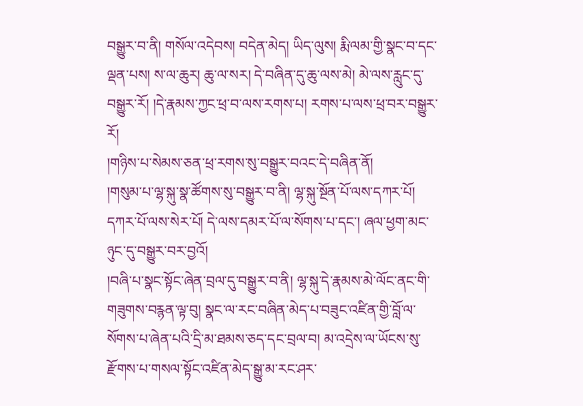བསྒྱུར་བ་ནི། གསོལ་འདེབས། བདེན་མེད། ཡིད་ལུས། རྨི་ལམ་གྱི་སྣང་བ་དང་ལྡན་པས། ས་ལ་ཆུར། ཆུ་ལ་སར། དེ་བཞིན་དུ་ཆུ་ལས་མེ། མེ་ལས་རླུང་དུ་བསྒྱུར་རོ། །དེ་རྣམས་ཀྱང་ཕྲ་བ་ལས་རགས་པ། རགས་པ་ལས་ཕྲ་བར་བསྒྱུར་རོ།
།གཉིས་པ་སེམས་ཅན་ཕྲ་རགས་སུ་བསྒྱུར་བའང་དེ་བཞིན་ནོ།
།གསུམ་པ་ལྷ་སྐུ་སྣ་ཚོགས་སུ་བསྒྱུར་བ་ནི། ལྷ་སྐུ་སྔོན་པོ་ལས་དཀར་པོ། དཀར་པོ་ལས་སེར་པོ། དེ་ལས་དམར་པོ་ལ་སོགས་པ་དང་། ཞལ་ཕྱག་མང་ཉུང་དུ་བསྒྱུར་བར་བྱའོ།
།བཞི་པ་སྣང་སྟོང་ཞེན་བྲལ་དུ་བསྒྱུར་བ་ནི། ལྷ་སྐུ་དེ་རྣམས་མེ་ལོང་ནང་གི་གཟུགས་བརྙན་ལྟ་བུ། སྣང་ལ་རང་བཞིན་མེད་པ་བཟུང་འཛིན་གྱི་བློ་ལ་སོགས་པ་ཞེན་པའི་དྲི་མ་ཐམས་ཅད་དང་བྲལ་བ། མ་འདྲེས་ལ་ཡོངས་སུ་རྫོགས་པ་གསལ་སྟོང་འཛིན་མེད་སྒྱུ་མ་རང་ཤར་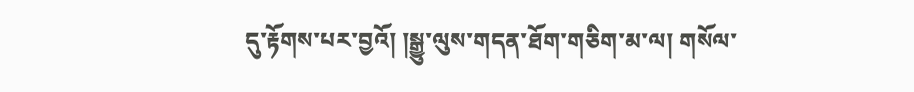དུ་རྟོགས་པར་བྱའོ། །སྒྱུ་ལུས་གདན་ཐོག་གཅིག་མ་ལ། གསོལ་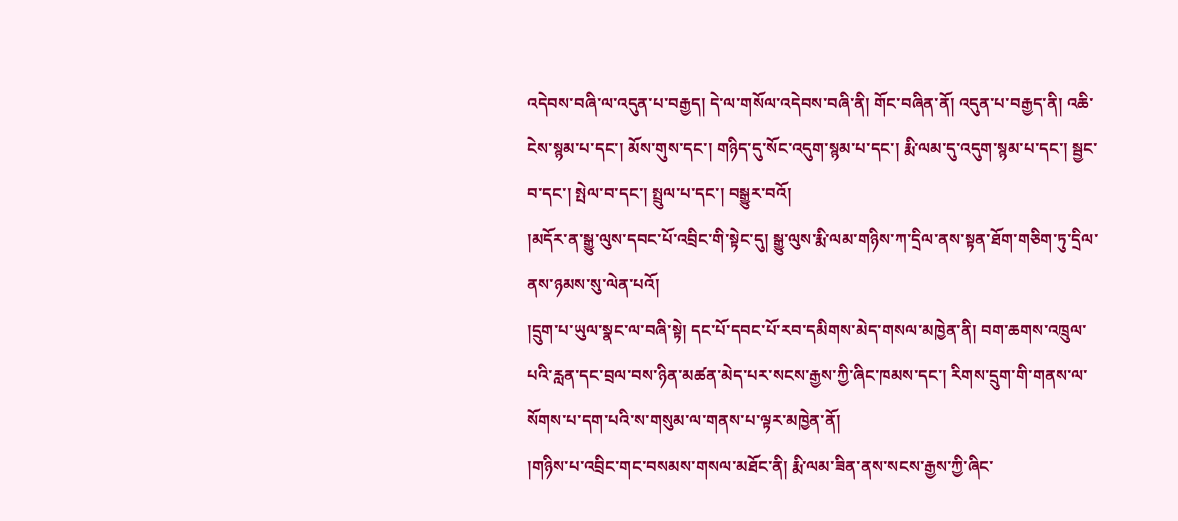འདེབས་བཞི་ལ་འདུན་པ་བརྒྱད། དེ་ལ་གསོལ་འདེབས་བཞི་ནི། གོང་བཞིན་ནོ། འདུན་པ་བརྒྱད་ནི། འཆི་ངེས་སྙམ་པ་དང་། མོས་གུས་དང་། གཉིད་དུ་སོང་འདུག་སྙམ་པ་དང་། རྨི་ལམ་དུ་འདུག་སྙམ་པ་དང་། སྦྱང་བ་དང་། སྤེལ་བ་དང་། སྤྲུལ་པ་དང་། བསྒྱུར་བའོ།
།མདོར་ན་སྒྱུ་ལུས་དབང་པོ་འབྲིང་གི་སྟེང་དུ། སྒྱུ་ལུས་རྨི་ལམ་གཉིས་ཀ་དྲིལ་ནས་སྟན་ཐོག་གཅིག་ཏུ་དྲིལ་ནས་ཉམས་སུ་ལེན་པའོ།
།དྲུག་པ་ཡུལ་སྣང་ལ་བཞི་སྟེ། དང་པོ་དབང་པོ་རབ་དམིགས་མེད་གསལ་མཁྱེན་ནི། བག་ཆགས་འཁྲུལ་པའི་རླན་དང་བྲལ་བས་ཉིན་མཚན་མེད་པར་སངས་རྒྱས་ཀྱི་ཞིང་ཁམས་དང་། རིགས་དྲུག་གི་གནས་ལ་སོགས་པ་དག་པའི་ས་གསུམ་ལ་གནས་པ་ལྟར་མཁྱེན་ནོ།
།གཉིས་པ་འབྲིང་གང་བསམས་གསལ་མཐོང་ནི། རྨི་ལམ་ཟིན་ནས་སངས་རྒྱས་ཀྱི་ཞིང་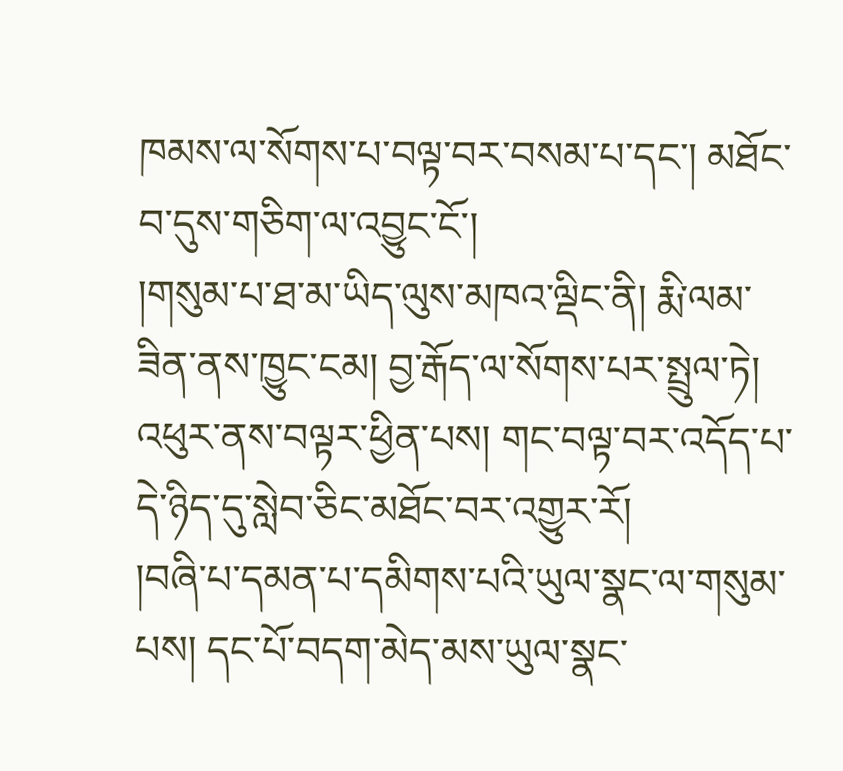ཁམས་ལ་སོགས་པ་བལྟ་བར་བསམ་པ་དང་། མཐོང་བ་དུས་གཅིག་ལ་འབྱུང་ངོ་།
།གསུམ་པ་ཐ་མ་ཡིད་ལུས་མཁའ་ལྡིང་ནི། རྨི་ལམ་ཟིན་ནས་ཁྱུང་ངམ། བྱ་རྒོད་ལ་སོགས་པར་སྤྲུལ་ཏེ། འཕུར་ནས་བལྟར་ཕྱིན་པས། གང་བལྟ་བར་འདོད་པ་དེ་ཉིད་དུ་སླེབ་ཅིང་མཐོང་བར་འགྱུར་རོ།
།བཞི་པ་དམན་པ་དམིགས་པའི་ཡུལ་སྣང་ལ་གསུམ་པས། དང་པོ་བདག་མེད་མས་ཡུལ་སྣང་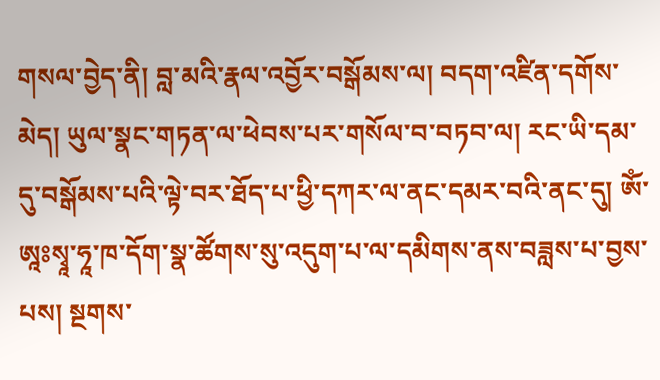གསལ་བྱེད་ནི། བླ་མའི་རྣལ་འབྱོར་བསྒོམས་ལ། བདག་འཛིན་དགོས་མེད། ཡུལ་སྣང་གཏན་ལ་ཕེབས་པར་གསོལ་བ་བཏབ་ལ། རང་ཡི་དམ་དུ་བསྒོམས་པའི་ལྟེ་བར་ཐོད་པ་ཕྱི་དཀར་ལ་ནང་དམར་བའི་ནང་དུ། ཨོཾ་ཨཱཿསྭཱ་ཧཱ་ཁ་དོག་སྣ་ཚོགས་སུ་འདུག་པ་ལ་དམིགས་ནས་བཟླས་པ་བྱས་པས། སྔགས་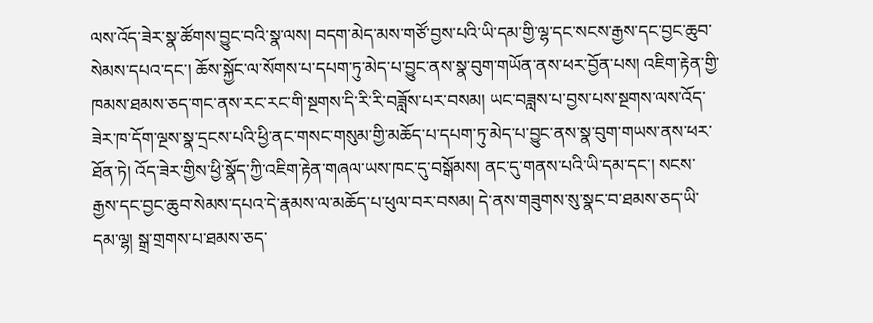ལས་འོད་ཟེར་སྣ་ཚོགས་བྱུང་བའི་སྣ་ལས། བདག་མེད་མས་གཙོ་བྱས་པའི་ཡི་དམ་གྱི་ལྷ་དང་སངས་རྒྱས་དང་བྱང་ཆུབ་སེམས་དཔའ་དང་། ཆོས་སྐྱོང་ལ་སོགས་པ་དཔག་ཏུ་མེད་པ་བྱུང་ནས་སྣ་བུག་གཡོན་ནས་ཕར་བྱོན་པས། འཇིག་རྟེན་གྱི་ཁམས་ཐམས་ཅད་གང་ནས་རང་རང་གི་སྔགས་དི་རི་རི་བཟློས་པར་བསམ། ཡང་བཟླས་པ་བྱས་པས་སྔགས་ལས་འོད་ཟེར་ཁ་དོག་ལྔས་སྣ་དྲངས་པའི་ཕྱི་ནང་གསང་གསུམ་གྱི་མཆོད་པ་དཔག་ཏུ་མེད་པ་བྱུང་ནས་སྣ་བུག་གཡས་ནས་ཕར་ཐོན་ཏེ། འོད་ཟེར་གྱིས་ཕྱི་སྣོད་ཀྱི་འཇིག་རྟེན་གཞལ་ཡས་ཁང་དུ་བསྒོམས། ནང་དུ་གནས་པའི་ཡི་དམ་དང་། སངས་རྒྱས་དང་བྱང་ཆུབ་སེམས་དཔའ་དེ་རྣམས་ལ་མཆོད་པ་ཕུལ་བར་བསམ། དེ་ནས་གཟུགས་སུ་སྣང་བ་ཐམས་ཅད་ཡི་དམ་ལྷ། སྒྲ་གྲགས་པ་ཐམས་ཅད་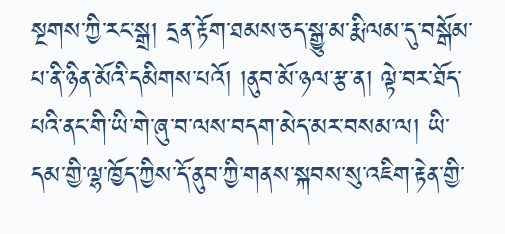སྔགས་ཀྱི་རང་སྒྲ། དྲན་རྟོག་ཐམས་ཅད་སྒྱུ་མ་རྨི་ལམ་དུ་བསྒོམ་པ་ནི་ཉིན་མོའི་དམིགས་པའོ། །ནུབ་མོ་ཉལ་རྩ་ན། ལྟེ་བར་ཐོད་པའི་ནང་གི་ཡི་གེ་ཞུ་བ་ལས་བདག་མེད་མར་བསམ་ལ། ཡི་དམ་གྱི་ལྷ་ཁྱོད་ཀྱིས་དོ་ནུབ་ཀྱི་གནས་སྐབས་སུ་འཇིག་རྟེན་གྱི་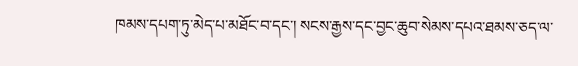ཁམས་དཔག་ཏུ་མེད་པ་མཐོང་བ་དང་། སངས་རྒྱས་དང་བྱང་ཆུབ་སེམས་དཔའ་ཐམས་ཅད་ལ་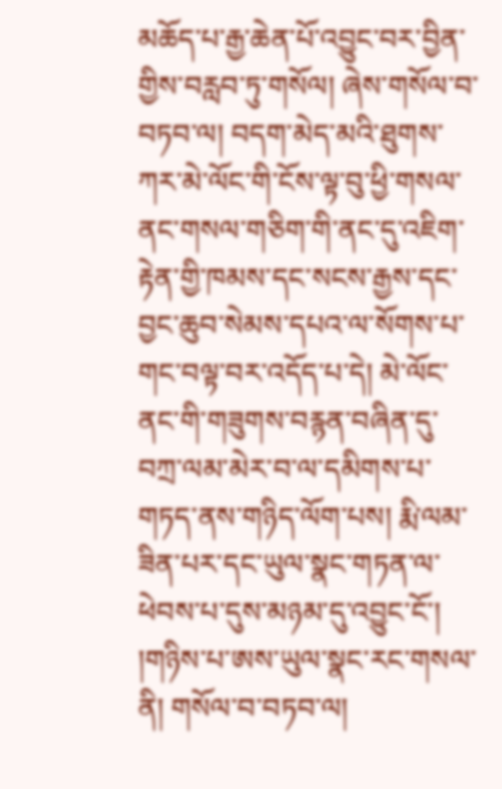མཆོད་པ་རྒྱ་ཆེན་པོ་འབྱུང་བར་བྱིན་གྱིས་བརླབ་ཏུ་གསོལ། ཞེས་གསོལ་བ་བཏབ་ལ། བདག་མེད་མའི་ཐུགས་ཀར་མེ་ལོང་གི་ངོས་ལྟ་བུ་ཕྱི་གསལ་ནང་གསལ་གཅིག་གི་ནང་དུ་འཇིག་རྟེན་གྱི་ཁམས་དང་སངས་རྒྱས་དང་བྱང་ཆུབ་སེམས་དཔའ་ལ་སོགས་པ་གང་བལྟ་བར་འདོད་པ་དེ། མེ་ལོང་ནང་གི་གཟུགས་བརྙན་བཞིན་དུ་བཀྲ་ལམ་མེར་བ་ལ་དམིགས་པ་གཏད་ནས་གཉིད་ལོག་པས། རྨི་ལམ་ཟིན་པར་དང་ཡུལ་སྣང་གཏན་ལ་ཕེབས་པ་དུས་མཉམ་དུ་འབྱུང་ངོ་།
།གཉིས་པ་ཨས་ཡུལ་སྣང་རང་གསལ་ནི། གསོལ་བ་བཏབ་ལ།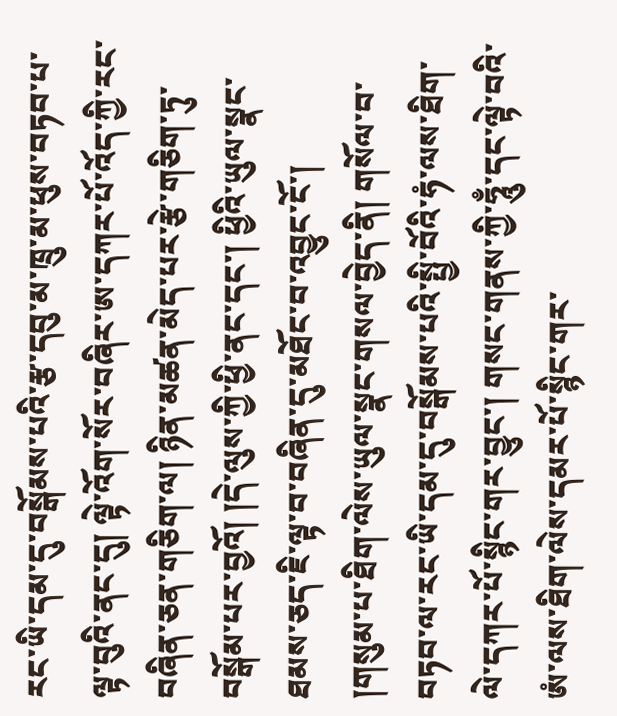རང་ཡི་དམ་དུ་བསྒོམས་པའི་རྩ་དབུ་མ་ཁྲུ་མ་ཕུས་བཏབ་པ་ལྟ་བུའི་ནང་དུ། ལྟེ་འོག་སོར་བཞིར་ཨ་དཀར་པོ་འོད་ཀྱི་རང་བཞིན་ཅན་གཅིག་ལ། ཉིན་མཚན་མེད་པར་རྩེ་གཅིག་ཏུ་བསྒོམ་པར་བྱའོ། །དེ་ལུས་ཀྱི་ཕྱི་ནང་དང་། ཕྱིའི་ཡུལ་སྣང་ཐམས་ཅད་ཇི་ལྟ་བ་བཞིན་དུ་མཐོང་བ་འབྱུང་ངོ་།
།གསུམ་པ་ཐིག་ལེས་ཡུལ་སྣང་གསལ་བྱེད་ནི། གསོལ་བ་བཏབ་ལ་རང་ཡི་དམ་དུ་བསྒོམས་པའི་སྤྱི་བོའི་ཧཾ་ལས་ཐིག་ལེ་དཀར་པོ་སྙིང་གར་བྱུང་། གསང་གནས་ཀྱི་ཧཱུྃ་དང་ལྟེ་བའི་ཨཾ་ལས་ཐིག་ལེས་དམར་པོ་སྙིང་གར་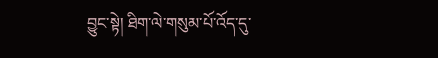བྱུང་སྟེ། ཐིག་ལེ་གསུམ་པོ་འོད་དུ་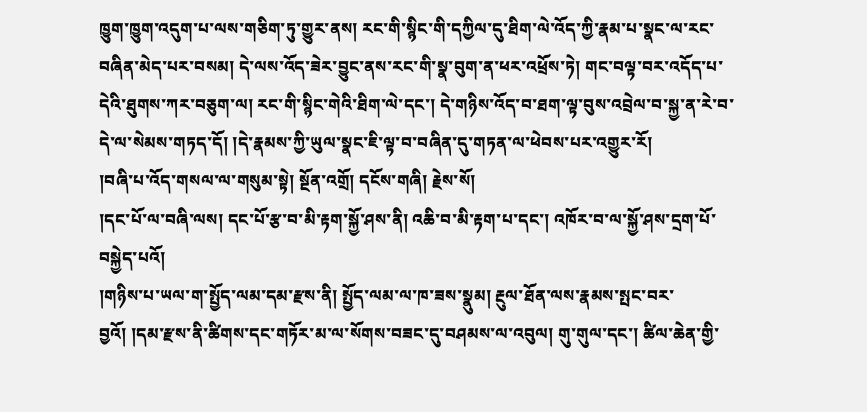ཁྱུག་ཁྱུག་འདུག་པ་ལས་གཅིག་ཏུ་གྱུར་ནས། རང་གི་སྙིང་གི་དཀྱིལ་དུ་ཐིག་ལེ་འོད་ཀྱི་རྣམ་པ་སྣང་ལ་རང་བཞིན་མེད་པར་བསམ། དེ་ལས་འོད་ཟེར་བྱུང་ནས་རང་གི་སྣ་བུག་ན་ཕར་འཕྲོས་ཏེ། གང་བལྟ་བར་འདོད་པ་དེའི་ཐུགས་ཀར་བཅུག་ལ། རང་གི་སྙིང་གེའི་ཐིག་ལེ་དང་། དེ་གཉིས་འོད་བ་ཐག་ལྟ་བུས་འབྲེལ་བ་སྐྱ་ན་རེ་བ་དེ་ལ་སེམས་གཏད་དོ། །དེ་རྣམས་ཀྱི་ཡུལ་སྣང་ཇི་ལྟ་བ་བཞིན་དུ་གཏན་ལ་ཕེབས་པར་འགྱུར་རོ།
།བཞི་པ་འོད་གསལ་ལ་གསུམ་སྟེ། སྔོན་འགྲོ། དངོས་གཞི། རྗེས་སོ།
།དང་པོ་ལ་བཞི་ལས། དང་པོ་རྩ་བ་མི་རྟག་སྐྱོ་ཤས་ནི། འཆི་བ་མི་རྟག་པ་དང་། འཁོར་བ་ལ་སྐྱོ་ཤས་དྲག་པོ་བསྐྱེད་པའོ།
།གཉིས་པ་ཡལ་ག་སྤྱོད་ལམ་དམ་རྫས་ནི། སྤྱོད་ལམ་ལ་ཁ་ཟས་སྣུམ། རྔུལ་ཐོན་ལས་རྣམས་སྤང་བར་བྱའོ། །དམ་རྫས་ནི་ཚིགས་དང་གཏོར་མ་ལ་སོགས་བཟང་དུ་བཤམས་ལ་འབུལ། གུ་གུལ་དང་། ཚིལ་ཆེན་གྱི་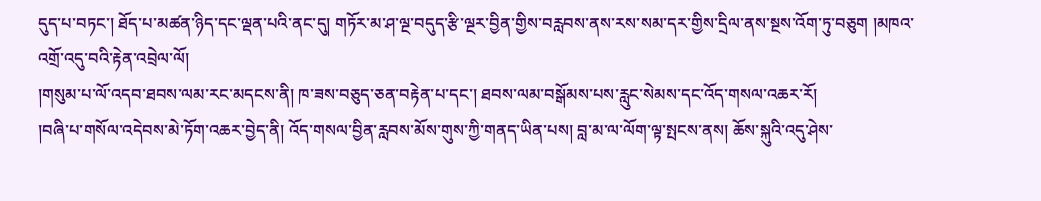དུད་པ་བཏང་། ཐོད་པ་མཚན་ཉིད་དང་ལྡན་པའི་ནང་དུ། གཏོར་མ་ཤ་ལྔ་བདུད་རྩི་ལྔར་བྱིན་གྱིས་བརླབས་ནས་རས་སམ་དར་གྱིས་དྲིལ་ནས་སྔས་འོག་ཏུ་བཅུག །མཁའ་འགྲོ་འདུ་བའི་རྟེན་འབྲེལ་ལོ།
།གསུམ་པ་ལོ་འདབ་ཐབས་ལམ་རང་མདངས་ནི། ཁ་ཟས་བཅུད་ཅན་བརྟེན་པ་དང་། ཐབས་ལམ་བསྒོམས་པས་རླུང་སེམས་དང་འོད་གསལ་འཆར་རོ།
།བཞི་པ་གསོལ་འདེབས་མེ་ཏོག་འཆར་བྱེད་ནི། འོད་གསལ་བྱིན་རླབས་མོས་གུས་ཀྱི་གནད་ཡིན་པས། བླ་མ་ལ་ལོག་ལྟ་སྤངས་ནས། ཆོས་སྐུའི་འདུ་ཤེས་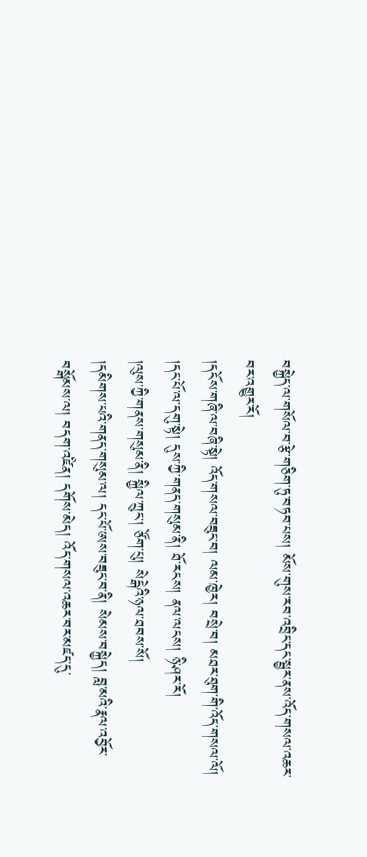བསྐྱེད་ལ་གསོལ་བ་རྩེ་གཅིག་ཏུ་བཏབ་པས། མོས་གུས་རབ་འབྲིང་དང་སྦྱར་ནས་འོད་གསལ་འཆར་བར་འགྱུར་རོ།
།དངོས་གཞི་ལ་བཞི་སྟེ། འོད་གསལ་བཟུང་བ། ལམ་ཁྱེར། བསྲེ་བ། མཐར་ཐུག་གི་འོད་གསལ་ལོ།
།དང་པོ་ལ་དགུ་སྟེ། དུས་ཀྱི་གནད་གསུམ་ནི། ཐོ་རངས། ནལ་ལངས། ཉི་ཤར་རོ།
།ལུས་ཀྱི་གནས་གསུམ་ནི། སྐྱིལ་ཀྲུང་། ཙོག་པུ། སེངྒེའི་ཉལ་ཐབས་སོ།
།དམིགས་པའི་གནད་གསུམ་ལ། དང་པོ་ཨས་བཟུང་བ་ནི། སེམས་བསྐྱེད། བླ་མའི་རྣལ་འབྱོར་བསྒོམས་ལ། བདག་འཛིན། དགོས་མེད། འོད་གསལ་འཆར་བར་མཛད་དུ་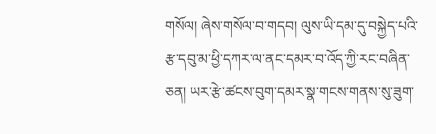གསོལ། ཞེས་གསོལ་བ་གདབ། ལུས་ཡི་དམ་དུ་བསྐྱེད་པའི་རྩ་དབུ་མ་ཕྱི་དཀར་ལ་ནང་དམར་བ་འོད་ཀྱི་རང་བཞིན་ཅན། ཡར་རྩེ་ཚངས་བུག་དམར་སྣ་གངས་གནས་སུ་ཟུག་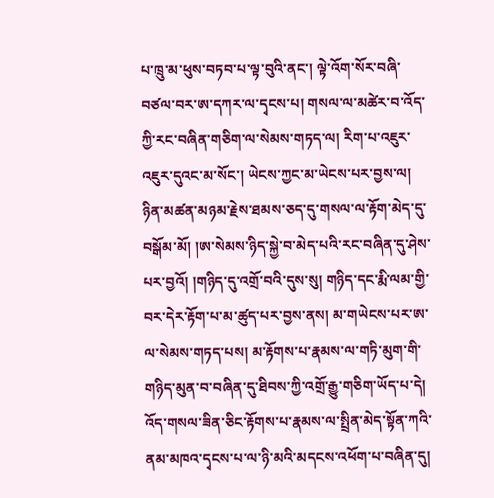པ་ཁྲུ་མ་ཕུས་བཏབ་པ་ལྟ་བུའི་ནང་། ལྟེ་འོག་སོར་བཞི་བཙལ་བར་ཨ་དཀར་ལ་དྭངས་པ། གསལ་ལ་མཚེར་བ་འོད་ཀྱི་རང་བཞིན་གཅིག་ལ་སེམས་གཏད་ལ། རིག་པ་འཇུར་འཇུར་དུའང་མ་སོང་། ཡེངས་ཀྱང་མ་ཡེངས་པར་བྱས་ལ། ཉིན་མཚན་མཉམ་རྗེས་ཐམས་ཅད་དུ་གསལ་ལ་རྟོག་མེད་དུ་བསྒོམ་མོ། །ཨ་སེམས་ཉིད་སྐྱེ་བ་མེད་པའི་རང་བཞིན་དུ་ཤེས་པར་བྱའོ། །གཉིད་དུ་འགྲོ་བའི་དུས་སུ། གཉིད་དང་རྨི་ལམ་གྱི་བར་དེར་རྟོག་པ་མ་ཚུད་པར་བྱས་ནས། མ་གཡེངས་པར་ཨ་ལ་སེམས་གཏད་པས། མ་རྟོགས་པ་རྣམས་ལ་གཏི་མུག་གི་གཉིད་མུན་བ་བཞིན་དུ་ཐིབས་ཀྱི་འགྲོ་རྒྱུ་གཅིག་ཡོད་པ་དེ། འོད་གསལ་ཟིན་ཅིང་རྟོགས་པ་རྣམས་ལ་སྤྲིན་མེད་སྟོན་ཀའི་ནམ་མཁའ་དྭངས་པ་ལ་ཉི་མའི་མདངས་འཕོག་པ་བཞིན་དུ།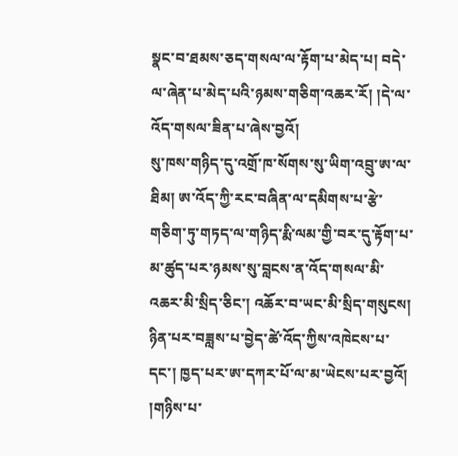སྣང་བ་ཐམས་ཅད་གསལ་ལ་རྟོག་པ་མེད་པ། བདེ་ལ་ཞེན་པ་མེད་པའི་ཉམས་གཅིག་འཆར་རོ། །དེ་ལ་འོད་གསལ་ཟིན་པ་ཞེས་བྱའོ།
སུ་ཁས་གཉིད་དུ་འགྲོ་ཁ་སོགས་སུ་ཡིག་འབྲུ་ཨ་ལ་ཐིམ། ཨ་འོད་ཀྱི་རང་བཞིན་ལ་དམིགས་པ་རྩེ་གཅིག་ཏུ་གཏད་ལ་གཉིད་རྨི་ལམ་གྱི་བར་དུ་རྟོག་པ་མ་ཚུད་པར་ཉམས་སུ་བླངས་ན་འོད་གསལ་མི་འཆར་མི་སྲིད་ཅིང་། འཆོར་བ་ཡང་མི་སྲིད་གསུངས། ཉིན་པར་བཟླས་པ་བྱེད་ཚེ་འོད་ཀྱིས་འཁེངས་པ་དང་། ཁྱད་པར་ཨ་དཀར་པོ་ལ་མ་ཡེངས་པར་བྱའོ།
།གཉིས་པ་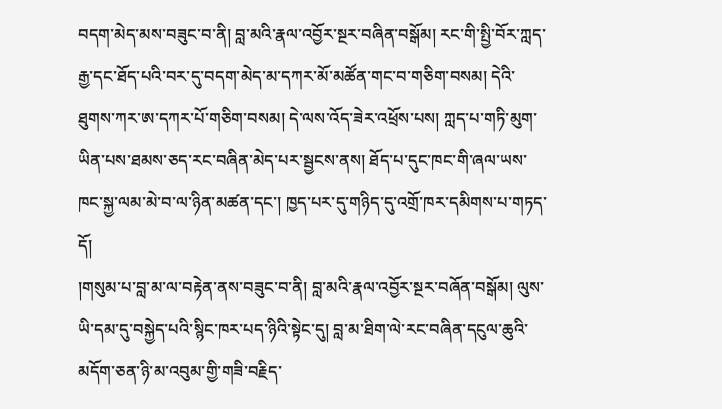བདག་མེད་མས་བཟུང་བ་ནི། བླ་མའི་རྣལ་འབྱོར་སྔར་བཞིན་བསྒོམ། རང་གི་སྤྱི་བོར་ཀླད་རྒྱ་དང་ཐོད་པའི་བར་དུ་བདག་མེད་མ་དཀར་མོ་མཚོན་གང་བ་གཅིག་བསམ། དེའི་ཐུགས་ཀར་ཨ་དཀར་པོ་གཅིག་བསམ། དེ་ལས་འོད་ཟེར་འཕྲོས་པས། ཀླད་པ་གཏི་མུག་ཡིན་པས་ཐམས་ཅད་རང་བཞིན་མེད་པར་སྦྱངས་ནས། ཐོད་པ་དུང་ཁང་གི་ཞལ་ཡས་ཁང་སྐྱ་ལམ་མེ་བ་ལ་ཉིན་མཚན་དང་། ཁྱད་པར་དུ་གཉིད་དུ་འགྲོ་ཁར་དམིགས་པ་གཏད་དོ།
།གསུམ་པ་བླ་མ་ལ་བརྟེན་ནས་བཟུང་བ་ནི། བླ་མའི་རྣལ་འབྱོར་སྔར་བཞོན་བསྒོམ། ལུས་ཡི་དམ་དུ་བསྐྱེད་པའི་སྙིང་ཁར་པད་ཉིའི་སྟེང་དུ། བླ་མ་ཐིག་ལེ་རང་བཞིན་དངུལ་ཆུའི་མདོག་ཅན་ཉི་མ་འབུམ་གྱི་གཟི་བརྗིད་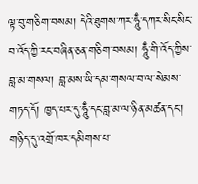ལྟ་བུ་གཅིག་བསམ། དེའི་ཐུགས་ཀར་ཧཱུྃ་དཀར་སིང་སིང་བ་འོད་ཀྱི་རང་བཞིན་ཅན་གཅིག་བསམ། ཧཱུྃ་གི་འོད་ཀྱིས་བླ་མ་གསལ། བླ་མས་ཡི་དམ་གསལ་བ་ལ་སེམས་གཏད་དོ། ཁྱད་པར་དུ་ཧཱུྃ་དང་བླ་མ་ལ་ཉིན་མཚན་དང་། གཉིད་དུ་འགྲོ་ཁར་དམིགས་པ་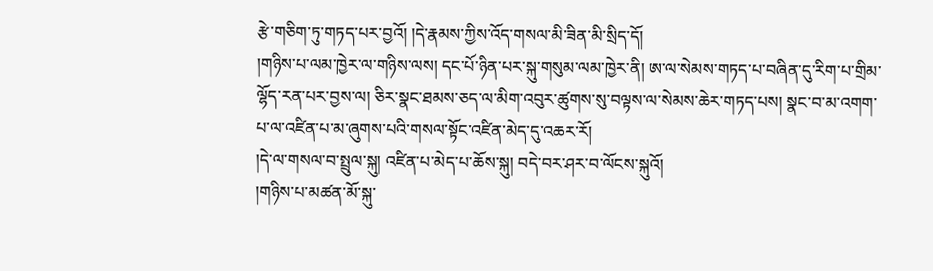རྩེ་གཅིག་ཏུ་གཏད་པར་བྱའོ། །དེ་རྣམས་ཀྱིས་འོད་གསལ་མི་ཟིན་མི་སྲིད་དོ།
།གཉིས་པ་ལམ་ཁྱེར་ལ་གཉིས་ལས། དང་པོ་ཉིན་པར་སྐུ་གསུམ་ལམ་ཁྱེར་ནི། ཨ་ལ་སེམས་གཏད་པ་བཞིན་དུ་རིག་པ་གྲིམ་ལྷོད་རན་པར་བྱས་ལ། ཅིར་སྣང་ཐམས་ཅད་ལ་མིག་འབུར་ཚུགས་སུ་བལྟས་ལ་སེམས་ཆེར་གཏད་པས། སྣང་བ་མ་འགག་པ་ལ་འཛིན་པ་མ་ཞུགས་པའི་གསལ་སྟོང་འཛིན་མེད་དུ་འཆར་རོ།
།དེ་ལ་གསལ་བ་སྤྲུལ་སྐུ། འཛིན་པ་མེད་པ་ཆོས་སྐུ། བདེ་བར་ཤར་བ་ལོངས་སྐུའོ།
།གཉིས་པ་མཚན་མོ་སྐུ་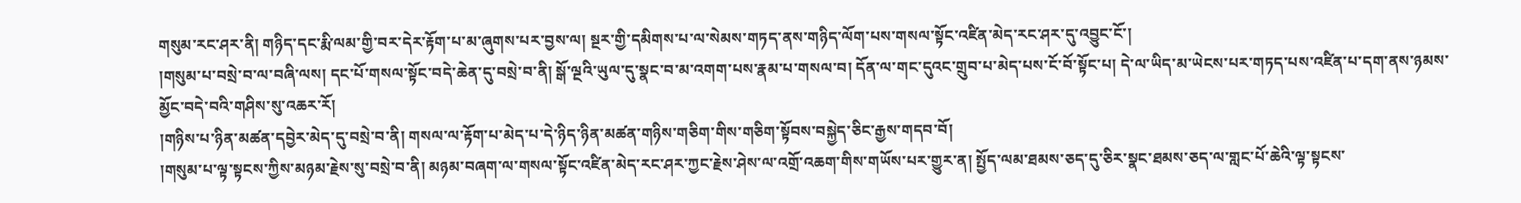གསུམ་རང་ཤར་ནི། གཉིད་དང་རྨི་ལམ་གྱི་བར་དེར་རྟོག་པ་མ་ཞུགས་པར་བྱས་ལ། སྔར་གྱི་དམིགས་པ་ལ་སེམས་གཏད་ནས་གཉིད་ལོག་པས་གསལ་སྟོང་འཛིན་མེད་རང་ཤར་དུ་འབྱུང་ངོ་།
།གསུམ་པ་བསྲེ་བ་ལ་བཞི་ལས། དང་པོ་གསལ་སྟོང་བདེ་ཆེན་དུ་བསྲེ་བ་ནི། སྒོ་ལྔའི་ཡུལ་དུ་སྣང་བ་མ་འགག་པས་རྣམ་པ་གསལ་བ། དོན་ལ་གང་དུའང་གྲུབ་པ་མེད་པས་ངོ་བོ་སྟོང་པ། དེ་ལ་ཡིད་མ་ཡེངས་པར་གཏད་པས་འཛིན་པ་དག་ནས་ཉམས་མྱོང་བདེ་བའི་གཤིས་སུ་འཆར་རོ།
།གཉིས་པ་ཉིན་མཚན་དབྱེར་མེད་དུ་བསྲེ་བ་ནི། གསལ་ལ་རྟོག་པ་མེད་པ་དེ་ཉིད་ཉིན་མཚན་གཉིས་གཅིག་གིས་གཅིག་སྟོབས་བསྐྱེད་ཅིང་རྒྱས་གདབ་བོ།
།གསུམ་པ་ལྟ་སྟངས་ཀྱིས་མཉམ་རྗེས་སུ་བསྲེ་བ་ནི། མཉམ་བཞག་ལ་གསལ་སྟོང་འཛིན་མེད་རང་ཤར་ཀྱང་རྗེས་ཤེས་ལ་འགྲོ་འཆག་གིས་གཡོས་པར་གྱུར་ན། སྤྱོད་ལམ་ཐམས་ཅད་དུ་ཅིར་སྣང་ཐམས་ཅད་ལ་གླང་པོ་ཆེའི་ལྟ་སྟངས་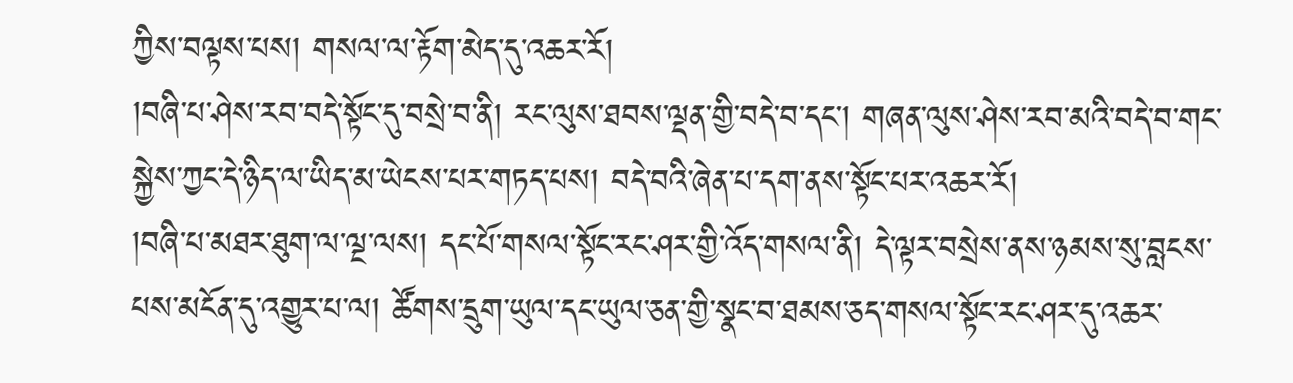ཀྱིས་བལྟས་པས། གསལ་ལ་རྟོག་མེད་དུ་འཆར་རོ།
།བཞི་པ་ཤེས་རབ་བདེ་སྟོང་དུ་བསྲེ་བ་ནི། རང་ལུས་ཐབས་ལྡན་གྱི་བདེ་བ་དང་། གཞན་ལུས་ཤེས་རབ་མའི་བདེ་བ་གང་སྐྱེས་ཀྱང་དེ་ཉིད་ལ་ཡིད་མ་ཡེངས་པར་གཏད་པས། བདེ་བའི་ཞེན་པ་དག་ནས་སྟོང་པར་འཆར་རོ།
།བཞི་པ་མཐར་ཐུག་ལ་ལྔ་ལས། དང་པོ་གསལ་སྟོང་རང་ཤར་གྱི་འོད་གསལ་ནི། དེ་ལྟར་བསྲེས་ནས་ཉམས་སུ་བླངས་པས་མངོན་དུ་འགྱུར་པ་ལ། ཚོགས་དྲུག་ཡུལ་དང་ཡུལ་ཅན་གྱི་སྣང་བ་ཐམས་ཅད་གསལ་སྟོང་རང་ཤར་དུ་འཆར་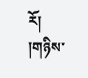རོ།
།གཉིས་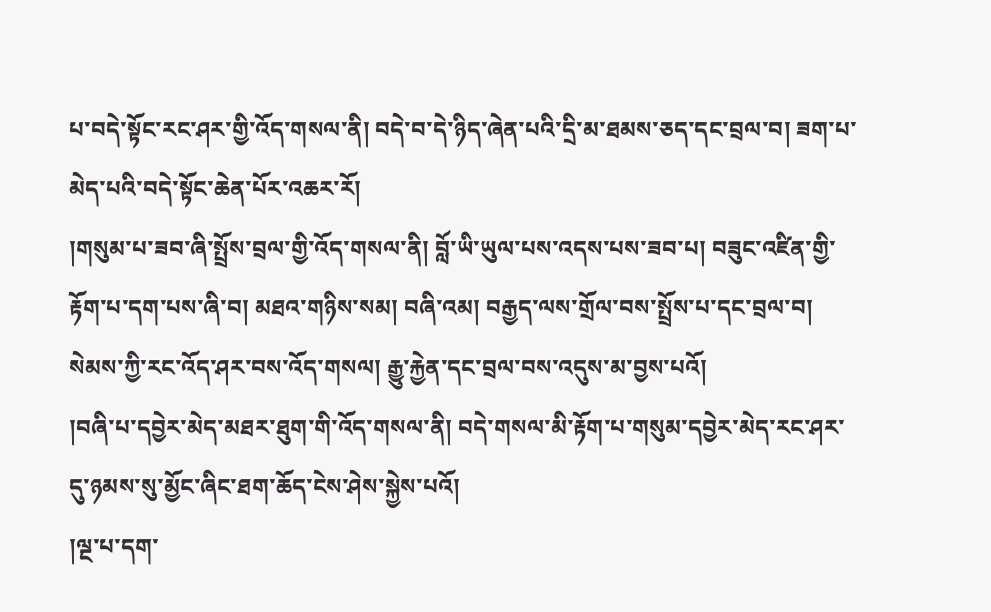པ་བདེ་སྟོང་རང་ཤར་གྱི་འོད་གསལ་ནི། བདེ་བ་དེ་ཉིད་ཞེན་པའི་དྲི་མ་ཐམས་ཅད་དང་བྲལ་བ། ཟག་པ་མེད་པའི་བདེ་སྟོང་ཆེན་པོར་འཆར་རོ།
།གསུམ་པ་ཟབ་ཞི་སྤྲོས་བྲལ་གྱི་འོད་གསལ་ནི། བློ་ཡི་ཡུལ་པས་འདས་པས་ཟབ་པ། བཟུང་འཛིན་གྱི་རྟོག་པ་དག་པས་ཞི་བ། མཐའ་གཉིས་སམ། བཞི་འམ། བརྒྱད་ལས་གྲོལ་བས་སྤྲོས་པ་དང་བྲལ་བ། སེམས་ཀྱི་རང་འོད་ཤར་བས་འོད་གསལ། རྒྱུ་རྐྱེན་དང་བྲལ་བས་འདུས་མ་བྱས་པའོ།
།བཞི་པ་དབྱེར་མེད་མཐར་ཐུག་གི་འོད་གསལ་ནི། བདེ་གསལ་མི་རྟོག་པ་གསུམ་དབྱེར་མེད་རང་ཤར་དུ་ཉམས་སུ་མྱོང་ཞིང་ཐག་ཆོད་ངེས་ཤེས་སྐྱེས་པའོ།
།ལྔ་པ་དག་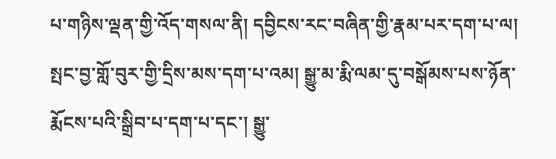པ་གཉིས་ལྡན་གྱི་འོད་གསལ་ནི། དབྱིངས་རང་བཞིན་གྱི་རྣམ་པར་དག་པ་ལ། སྤང་བྱ་གློ་བུར་གྱི་དྲིས་མས་དག་པ་འམ། སྒྱུ་མ་རྨི་ལམ་དུ་བསྒོམས་པས་ཉོན་རྨོངས་པའི་སྒྲིབ་པ་དག་པ་དང་། སྒྱུ་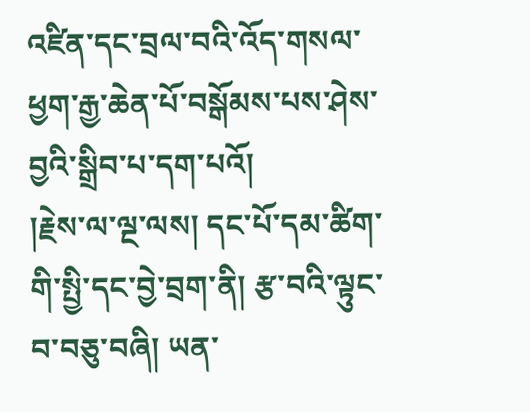འཛིན་དང་བྲལ་བའི་འོད་གསལ་ཕྱག་རྒྱ་ཆེན་པོ་བསྒོམས་པས་ཤེས་བྱའི་སྒྲིབ་པ་དག་པའོ།
།རྗེས་ལ་ལྔ་ལས། དང་པོ་དམ་ཚིག་གི་སྤྱི་དང་བྱེ་བྲག་ནི། རྩ་བའི་ལྟུང་བ་བཅུ་བཞི། ཡན་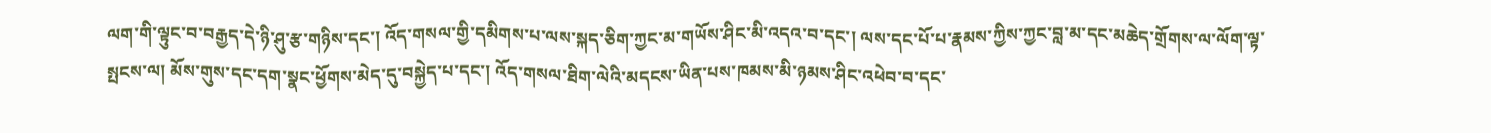ལག་གི་ལྟུང་བ་བརྒྱད་དེ་ཉི་ཤུ་རྩ་གཉིས་དང་། འོད་གསལ་གྱི་དམིགས་པ་ལས་སྐད་ཅིག་ཀྱང་མ་གཡོས་ཤིང་མི་འདའ་བ་དང་། ལས་དང་པོ་པ་རྣམས་ཀྱིས་ཀྱང་བླ་མ་དང་མཆེད་གྲོགས་ལ་ལོག་ལྟ་སྤངས་ལ། མོས་གུས་དང་དག་སྣང་ཕྱོགས་མེད་དུ་བསྐྱེད་པ་དང་། འོད་གསལ་ཐིག་ལེའི་མདངས་ཡིན་པས་ཁམས་མི་ཉམས་ཤིང་འཕེབ་བ་དང་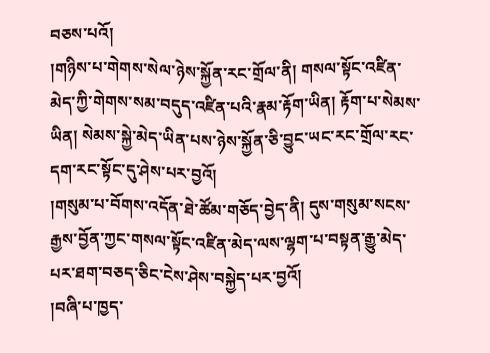བཅས་པའོ།
།གཉིས་པ་གེགས་སེལ་ཉེས་སྐྱོན་རང་གྲོལ་ནི། གསལ་སྟོང་འཛིན་མེད་ཀྱི་གེགས་སམ་བདུད་འཛིན་པའི་རྣམ་རྟོག་ཡིན། རྟོག་པ་སེམས་ཡིན། སེམས་སྐྱེ་མེད་ཡིན་པས་ཉེས་སྐྱོན་ཅི་བྱུང་ཡང་རང་གྲོལ་རང་དག་རང་སྟོང་དུ་ཤེས་པར་བྱའོ།
།གསུམ་པ་བོགས་འདོན་ཐེ་ཚོམ་གཅོད་བྱེད་ནི། དུས་གསུམ་སངས་རྒྱས་བྱོན་ཀྱང་གསལ་སྟོང་འཛིན་མེད་ལས་ལྷག་པ་བསྟན་རྒྱུ་མེད་པར་ཐག་བཅད་ཅིང་ངེས་ཤེས་བསྐྱེད་པར་བྱའོ།
།བཞི་པ་ཁྱད་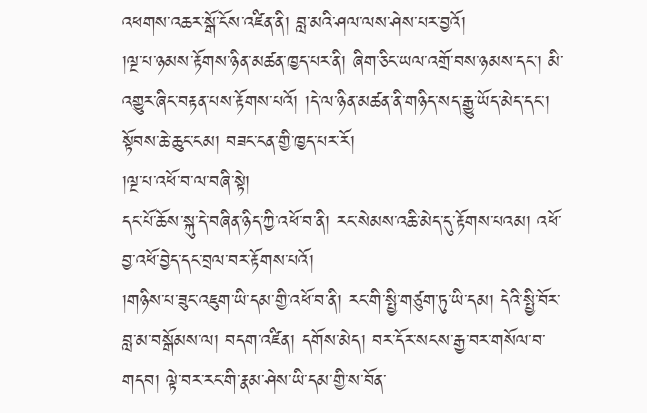འཕགས་འཆར་སྒོ་ངོས་འཛིན་ནི། བླ་མའི་ཤལ་ལས་ཤེས་པར་བྱའོ།
།ལྔ་པ་ཉམས་རྟོགས་ཉིན་མཚན་ཁྱད་པར་ནི། ཞིག་ཅིང་ཡལ་འགྲོ་བས་ཉམས་དང་། མི་འགྱུར་ཞིང་བརྟན་པས་རྟོགས་པའོ། །དེ་ལ་ཉིན་མཚན་ནི་གཉིད་སད་རྒྱུ་ཡོད་མེད་དང་། སྟོབས་ཆེ་ཆུང་ངམ། བཟང་ངན་གྱི་ཁྱད་པར་རོ།
།ལྔ་པ་འཕོ་བ་ལ་བཞི་སྟེ།
དང་པོ་ཆོས་སྐུ་དེ་བཞིན་ཉིད་ཀྱི་འཕོ་བ་ནི། རང་སེམས་འཆི་མེད་དུ་རྟོགས་པའམ། འཕོ་བྱ་འཕོ་བྱེད་དང་བྲལ་བར་རྟོགས་པའོ།
།གཉིས་པ་ཟུང་འཇུག་ཡི་དམ་གྱི་འཕོ་བ་ནི། རང་གི་སྤྱི་གཙུག་ཏུ་ཡི་དམ། དེའི་སྤྱི་བོར་བླ་མ་བསྒོམས་ལ། བདག་འཛིན། དགོས་མེད། བར་དོར་སངས་རྒྱ་བར་གསོལ་བ་གདབ། ལྟེ་བར་རང་གི་རྣམ་ཤེས་ཡི་དམ་གྱི་ས་བོན་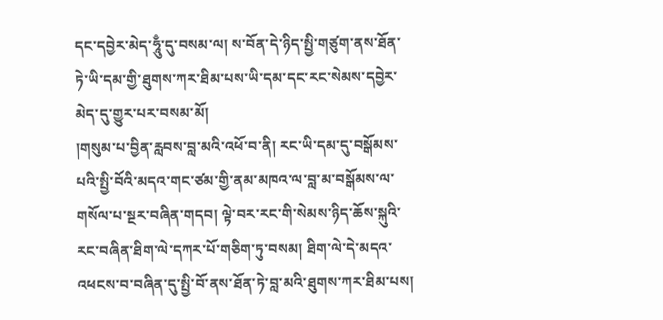དང་དབྱེར་མེད་ཧཱུྃ་དུ་བསམ་ལ། ས་བོན་དེ་ཉིད་སྤྱི་གཙུག་ནས་ཐོན་ཏེ་ཡི་དམ་གྱི་ཐུགས་ཀར་ཐིམ་པས་ཡི་དམ་དང་རང་སེམས་དབྱེར་མེད་དུ་གྱུར་པར་བསམ་མོ།
།གསུམ་པ་བྱིན་རླབས་བླ་མའི་འཕོ་བ་ནི། རང་ཡི་དམ་དུ་བསྒོམས་པའི་སྤྱི་བོའི་མདའ་གང་ཙམ་གྱི་ནམ་མཁའ་ལ་བླ་མ་བསྒོམས་ལ་གསོལ་པ་སྔར་བཞིན་གདབ། ལྟེ་བར་རང་གི་སེམས་ཉིད་ཆོས་སྐུའི་རང་བཞིན་ཐིག་ལེ་དཀར་པོ་གཅིག་ཏུ་བསམ། ཐིག་ལེ་དེ་མདའ་འཕངས་བ་བཞིན་དུ་སྤྱི་བོ་ནས་ཐོན་ཏེ་བླ་མའི་ཐུགས་ཀར་ཐིམ་པས།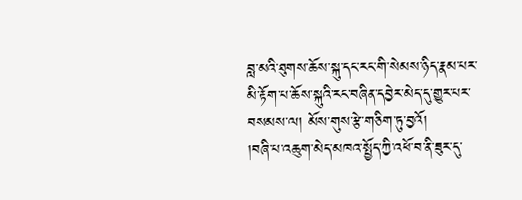བླ་མའི་ཐུགས་ཆོས་སྐུ་དང་རང་གི་སེམས་ཉིད་རྣམ་པར་མི་རྟོག་པ་ཆོས་སྐུའི་རང་བཞིན་དབྱེར་མེད་དུ་གྱུར་པར་བསམས་ལ། མོས་གུས་རྩེ་གཅིག་ཏུ་བྱའོ།
།བཞི་པ་འཆུག་མེད་མཁའ་སྤྱོད་ཀྱི་འཕོ་བ་ནི་ཟུར་དུ་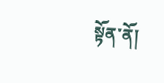སྟོན་ནོ།